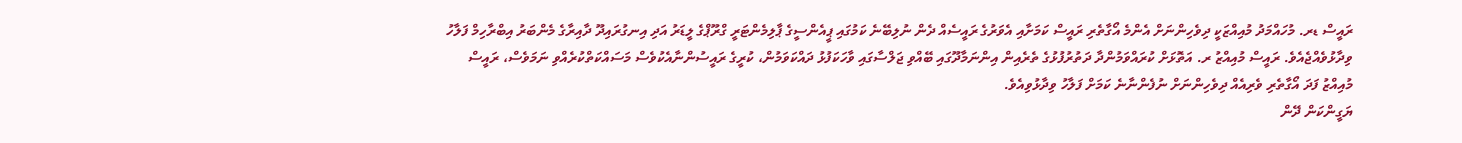ރައީސް ޑރ. މުހައްމަދު މުއިއްޒަކީ ދިވެހިންނަށް އެންމެ އޯގާތެރި ރައީސް ކަމަށާއި އެވަރުގެ ރައީސެއް ދެން ނުލިބޭނެ ކަމުގައި ޕީއެންސީގެ ޕާލިމެންޓަރީ ގްރޫޕްގެ ލީޑަރު އަދި އިނގުރައިދޫ ދާއިރާގެ މެންބަރު އިބްރާހިމް ފަލާހު ވިދާޅުވެއްޖެއެވެ. ރައީސް މުއިއްޒު ރ. އަތޮޅަށް ކުރައްވަމުންދާ ދަތުރުފުޅުގެ ތެރެއިން އިންނަމާދޫގައި ބޭއްވި ޖަލްސާގައި ވާހަކަފުޅު ދައްކަވަމުން، ކުރީގެ ރައީސުންނާއެކުވެސް މަސައްކަތްކުރެއްވި ނަމަވެސް، ރައީސް މުއިއްޒު ފަދަ އޯގާތެރި ވެރިއެއް ދިވެހިންނަށް ނުފެންނާނެ ކަމަށް ފަލާހު ވިދާޅުވިއެވެ.
ޔަގީންކަން ދޭން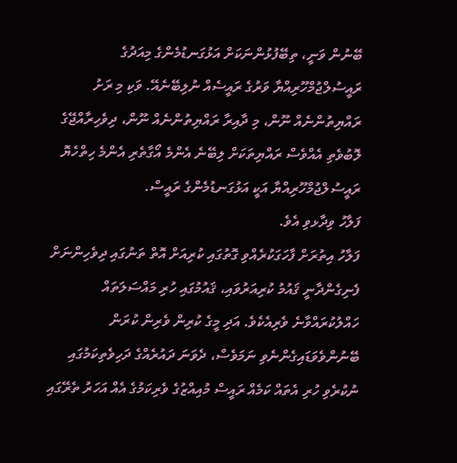ބޭނުން ވަނީ، ތިބޭފުޅުންނަކަށް އަޅުގަނޑުމެންގެ މިއަދުގެ ރައީސުލްޖުމްހޫރިއްޔާ ވަރުގެ ރައީސެއް ނުލިބޭނެއޭ. ވަކި މި ރަށު ރައްޔިތުންނެއް ނޫން، މި ދާއިރާ ރައްޔިތުންނެއް ނޫން، ދިވެހިރާއްޖޭގެ ލޮބުވެތި އެއްވެސް ރައްޔިތަކަށް ލިބޭނެ އެންމެ އޯގާތެރި އެންމެ ހިތްހެޔޮ ރައީސުލްޖުމްހޫރިއްޔާ އަކީ އަޅުގަނޑުމެންގެ ރައީސް.
ފަލާހު ވިދާޅވި އެވެ.
ފަލާހު އިތުރަށް ފާހަގަކުރެއްވި ގޮތުގައި ކުރިއަށް އޮތް ތަނުގައި ދިވެހިންނަށް ފެނިގެންދާނީ ޤައުމު ކުރިއަރުވައި، ޤައުމުގައި ހުރި މައްސަލަތައް ހައްލުކުރައްވާނެ ވެރިއެކެވެ. އަދި މީގެ ކުރިން ވެރިން ކުރަން ބޭނުންވެވަޑައިގެންނެވި ނަމަވެސް، ދެވަނަ ދައުރެއްގެ ދަހިވެތިކަމުގައި ނުކުރެވި ހުރި އެތައް ކަމެއް ރައީސް މުއިއްޒުގެ ވެރިކަމުގެ އެއް އަހަރު ތެރޭގައި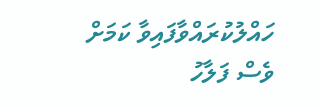ހައްލުކުރައްވާފައިވާ ކަމަށް ވެސް ފަލާހު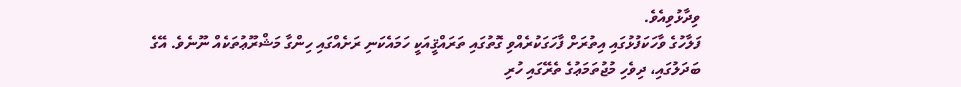ވިދާޅުވިއެވެ.
ފަލާހުގެ ވާހަކަފުޅުގައި އިތުރަށް ފާހަގަކުރެއްވި ގޮތުގައި ތަރައްޤީއަކީ ހަމައެކަނި ރަށެއްގައި ހިންގާ މަޝްރޫޢުތަކެއް ނޫނެވެ. އޭގެ ބަދަލުގައި، ދިވެހި މުޖުތަމަޢުގެ ތެރޭގައި ހުރި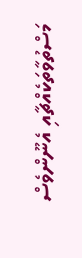މަސްތުވާތަކެއްޗާއި އެނޫންވެސް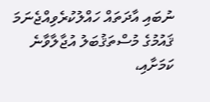ނުބައި އާދަތައް ހައްލުކުރެވިއްޖެނަމަ ޤައުމުގެ މުސްތަޤުބަލު އުޖާލާވާނެ ކަމަށާއި،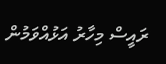ރައީސް މިހާރު އަޅުއްވަމުން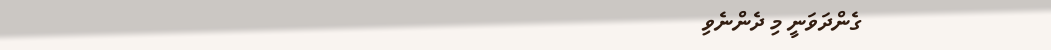ގެންދަވަނީ މި ދެންނެވި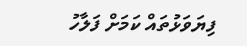ފިޔަވަޅުތައް ކަމަށް ފަލާހު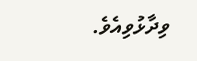ވިދާޅުވިއެވެ.